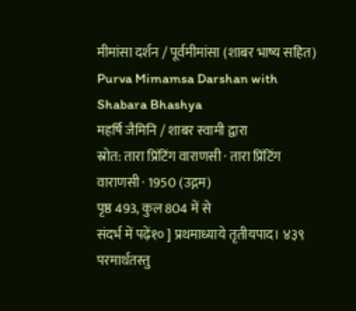मीमांसा दर्शन / पूर्वमीमांसा (शाबर भाष्य सहित)
Purva Mimamsa Darshan with Shabara Bhashya
महर्षि जैमिनि / शाबर स्वामी द्वारा
स्रोत: तारा प्रिंटिंग वाराणसी · तारा प्रिंटिंग वाराणसी · 1950 (उद्गम)
पृष्ठ 493, कुल 804 में से
संदर्भ में पढ़ें१० ] प्रथमाध्याये तृतीयपाद। ४३९ परमार्थतस्तु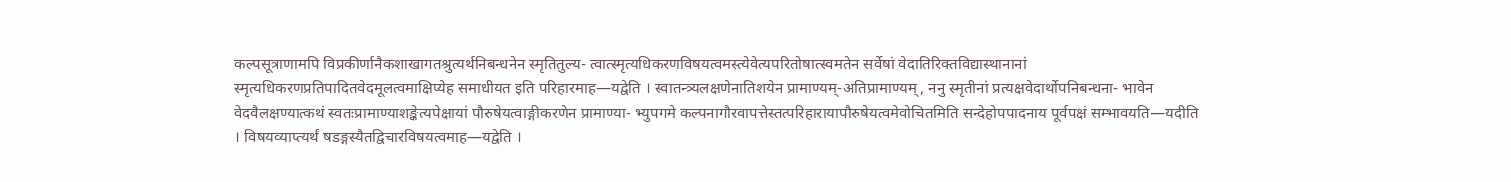कल्पसूत्राणामपि विप्रकीर्णानैकशाखागतश्रुत्यर्थनिबन्धनेन स्मृतितुल्य- त्वात्स्मृत्यधिकरणविषयत्वमस्त्येवेत्यपरितोषात्स्वमतेन सर्वेषां वेदातिरिक्तविद्यास्थानानां स्मृत्यधिकरणप्रतिपादितवेदमूलत्वमाक्षिप्येह समाधीयत इति परिहारमाह—यद्वेति । स्वातन्त्र्यलक्षणेनातिशयेन प्रामाण्यम्-अतिप्रामाण्यम्, ननु स्मृतीनां प्रत्यक्षवेदार्थोपनिबन्धना- भावेन वेदवैलक्षण्यात्कथं स्वतःप्रामाण्याशङ्केत्यपेक्षायां पौरुषेयत्वाङ्गीकरणेन प्रामाण्या- भ्युपगमे कल्पनागौरवापत्तेस्तत्परिहारायापौरुषेयत्वमेवोचितमिति सन्देहोपपादनाय पूर्वपक्षं सम्भावयति—यदीति । विषयव्याप्त्यर्थं षडङ्गस्यैतद्विचारविषयत्वमाह—यद्वेति ।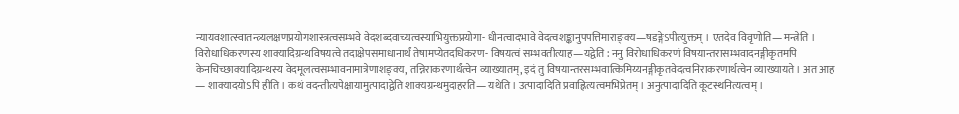न्यायवशात्स्वातन्त्र्यलक्षणप्रयोगशास्त्रत्वसम्भवे वेदशब्दवाच्यत्वस्याभियुक्तप्रयोगा- धीनत्वादभावे वेदत्वशङ्कानुपपत्तिमाराङ्क्य—षडङ्गेऽपीत्युक्तम् । एतदेव विवृणोति— मन्त्रेति । विरोधाधिकरणस्य शाक्यादिग्रन्थविषयत्वे तदाक्षेपसमाधानार्थं तेषामप्येतदधिकरण- विषयत्वं सम्भवतीत्याह—यद्वेति : ननु विरोधाधिकरणं विषयान्तरासम्भवादनङ्गीकृतमपि केनचिच्छाक्यादिग्रन्थस्य वेदमूलत्वसम्भावनामात्रेणाशङ्क्य, तन्निराकरणार्थंत्वेन व्याख्यातम्, इदं तु विषयान्तरसम्भवात्किमिय्यनङ्गीकृतवेदत्वनिराकरणार्थत्वेन व्याख्यायते । अत आह — शाक्यादयोऽपि हीति । कथं वदन्तीत्यपेक्षायामुत्पादाद्वेति शाक्यग्रन्थमुदाहरति— यथेति । उत्पादादिति प्रवाह्नित्यत्वमभिप्रेतम् । अनुत्पादादिति कूटस्थनित्यत्वम् ।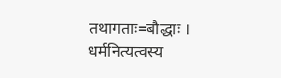तथागताः=बौद्धाः । धर्मनित्यत्वस्य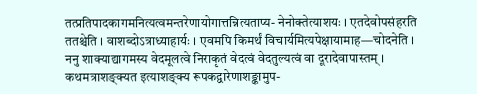तत्प्रतिपादकागमनित्यत्वमन्तरेणायोगात्तन्नित्यताप्य- नेनोक्तेत्याशयः । एतदेवोपसंहरति ततश्चेति । वाशब्दोऽत्राध्याहार्यः । एवमपि किमर्थं विचार्यमित्यपेक्षायामाह—चोदनेति । ननु शाक्याद्यागमस्य वेदमूलत्वे निराकृतं वेदत्वं वेदतुल्यत्वं वा दूरादेवापास्तम् । कथमत्राशङ्क्यत इत्याशङ्क्य रूपकद्वारेणाशङ्कामुप-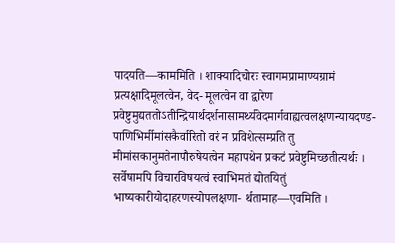पादयति—काममिति । शाक्यादिचोरः स्वागमप्रामाण्यग्रामं प्रत्यक्षादिमूलत्वेन, वेद- मूलत्वेन वा द्वारेण प्रवेष्टुमुद्यततोऽतीन्द्रियार्थदर्शनासामर्थ्यवेदमार्गवाह्यत्वलक्षणन्यायदण्ड- पाणिभिर्मीमांसकैर्वारितो वरं न प्रविशेत्सम्प्रति तु मीमांसकानुमतेनापौरुषेयत्वेन महापथेन प्रकटं प्रवेष्टुमिच्छतीत्यर्थः । सर्वेषामपि विचारविषयत्वं स्वाभिमतं द्योतयितुं भाष्यकारीयोदाहरणस्योपलक्षणा- र्थतामाह—एवमिति ।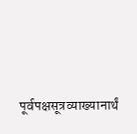पूर्वपक्षसूत्रव्याख्यानार्थं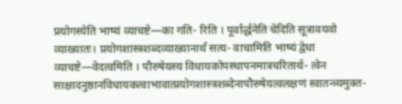प्रयोगस्येति भाष्यं व्याचष्टे—का गति- रिति । पूर्वार्द्धनेति चेदिति सूत्रावयवो व्याख्यातः। प्रयोगशास्त्रशब्दव्याख्यानार्थं सत्य- वाचामिति भाष्यं द्वेधा व्याचष्टे—वेदत्वमिति । पौरुषेयस्य विधायकोपस्थापनमात्रचरितार्थ- त्वेन साक्षादनुष्ठानविधायकत्वाभावात्प्रयोगशास्त्रशब्देनापौरुषेयत्वलक्षणं स्वातन्त्र्यमुक्त-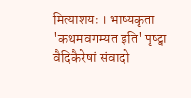मित्याशयः । भाष्यकृता 'कथमवगम्यत इति' पृष्ट्वा वैदिकैरेषां संवादो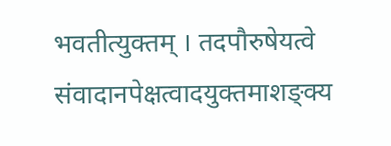भवतीत्युक्तम् । तदपौरुषेयत्वे संवादानपेक्षत्वादयुक्तमाशङ्क्य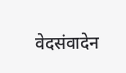वेदसंवादेन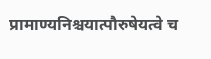प्रामाण्यनिश्चयात्पौरुषेयत्वे च